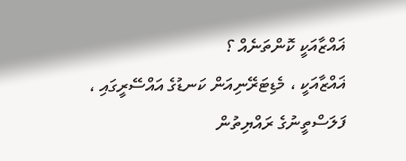ޣައްޒާއަކީ ކޮންތަނެއް ؟
ޣައްޒާއަކީ ، މެޑިޓަރޭނިއަން ކަނޑުގެ އައްސޭރީގައި ، ފަލަސްތީނުގެ ރައްޔިތުން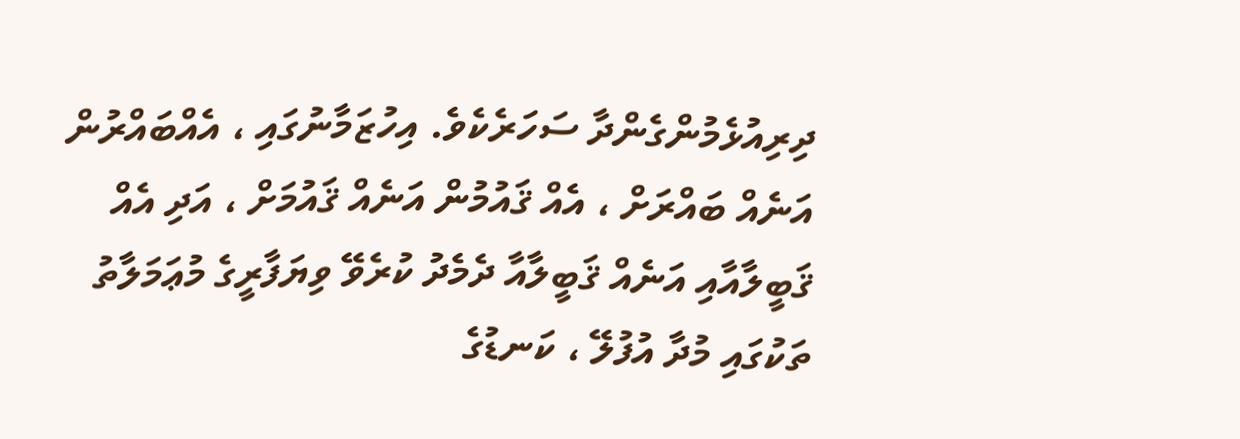ދިރިއުޅެމުންގެންދާ ސަހަރެކެވެ. އިހުޒަމާނުގައި ، އެއްބައްރުން އަނެއް ބައްރަށް ، އެއް ޤައުމުން އަނެއް ޤައުމަށް ، އަދި އެއް ޤަބީލާއާއި އަނެއް ޤަބީލާއާ ދެމެދު ކުރެވޭ ވިޔަފާރީގެ މުޢަމަލާތު ތަކުގައި މުދާ އުފުލޭ ، ކަނޑުގެ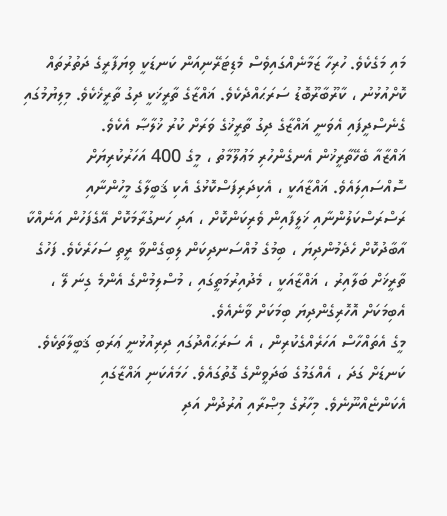މައި މަގެކެވެ. ހުރިހާ ޒަމާނެއްގައިވެސް މެޑިޓަރޭނިއަން ކަނޑަކީ ވިޔަފާރީގެ ދަތުރުތައް ކޮށްއުޅުނު ، ކާރޫބާރޫބޮޑު ސަރަޙައްދެކެވެ. ޣައްޒާގެ ތާރީޚަކީ ދިގު ތާރީޚެކެވެ. މިލިޔުމުގައި ގެނެސްދީފައި އެވަނީ ޣައްޒާގެ ދިގު ތާރީޚުގެ ވަރަށް ކުރު ޚުލާޞާ އެކެވެ.
ޣައްޒާއާ ބެހޭތާރީޚުން އެނގެންހުރި މަޢުލޫމާތު ، މީގެ 400 އަހަރުކުރިޔަށް ސޮއްސައިލައެވެ. ޣައްޒާއަކީ ، އެކިދަރިފަސްކޮޅުގެ އެކި ޤަބީލާގެ މީހުންނާއި ރަސްރަސްކަލުންނާއި ޚަލީފާއިން ވެރިކަންކޮށް ، އަދި ހަނގުރާމަކޮށް އޭގެފަހުން އަނެއްކާ އާބާދުކޮށް ހެދެމުންދިޔަ ، ބިމުގެ މުއްސަނދިކަން ލިބިގެންވާ ރީތި ސަހަރެކެވެ. ފަހުގެ ތާރީޚަށް ބަލާއިރު ، ޣައްޒާއަކީ ، މެދުއިރުމަތީގައި ، މުސްލިމުންގެ އެންމެ ގިނަ ލޭ ، އެބިމަކަށް އޮހޮރިގެންދިޔަ ބިމަކަށް ވާނެއެވެ.
މީގެ އެތައްހާސް އަހަރެއްގެކުރިން ، އެ ސަރަޙައްދުގައި ދިރިއުޅުނީ ޢަރަބި ޤަބީލާތަކެވެ. ކަނޑަށް ގަދަ ، އެއްގަމުގެ ބަދަވީންގެ ގޮތުގައެވެ. ހަމައެކަނި ޣައްޒާގައި އެކަންޏެއްނޫނެވެ. މިހާރުގެ މިޞްރާއި އުރުދުން އަދި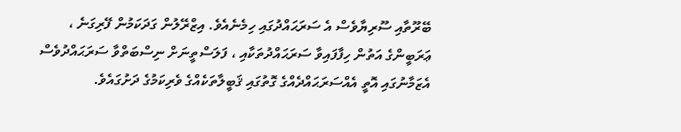ބޭރޫތާއި ސޫރިޔާވެސް އެ ސަރަޙައްދުގައި ހިމެނެއެވެ. އިޒްރޭލުން ގަދަކަމުން ފޭރިގަނެ ، ޢަރަބީންގެ އަތުން ހިފާފައިވާ ސަރަޙައްދުތަކާއި ، ފަލަސްތީނަށް ނިސްބަތްވާ ސަރަޙައްދުވެސް އެޒަމާނުގައި އޮތީ އެއްސަރަޙައްދެއްގެ ގޮތުގައި ޤަބީލާތަކެއްގެ ވެރިކަމުގެ ދަށުގައެވެ.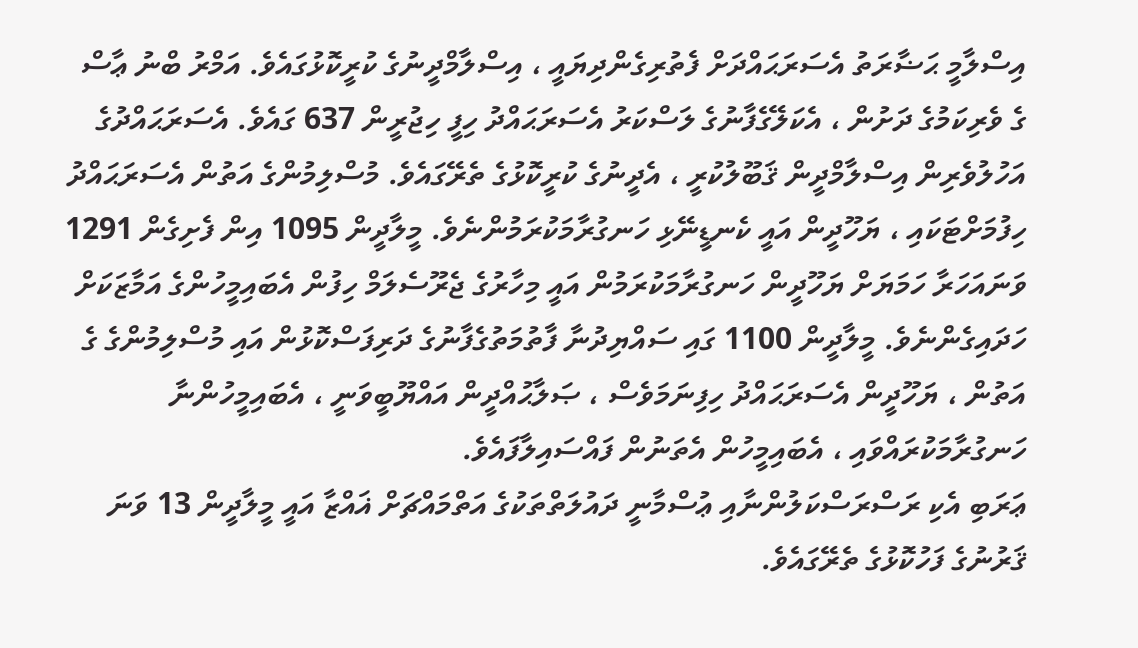އިސްލާމީ ޙަޟާރަތު އެސަރަޙައްދަށް ފެތުރިގެންދިޔައީ ، އިސްލާމްދީނުގެ ކުރީކޮޅުގައެވެ. އަމްރު ބްނު ޢާސް ގެ ވެރިކަމުގެ ދަށުން ، އެކަލޭގެފާނުގެ ލަސްކަރު އެސަރަޙައްދު ހިފީ ހިޖުރީން 637 ގައެވެ. އެސަރަޙައްދުގެ އަހުލުވެރިން އިސްލާމްދީން ޤަބޫލުކުރީ ، އެދީނުގެ ކުރީކޮޅުގެ ތެރޭގައެވެ. މުސްލިމުންގެ އަތުން އެސަރަޙައްދު ހިފުމަށްޓަކައި ، ޔަހޫދީން އައީ ކެނޑީނޭޅި ހަނގުރާމަކުރަމުންނެވެ. މީލާދީން 1095 އިން ފެށިގެން 1291 ވަނައަހަރާ ހަމަޔަށް ޔަހޫދީން ހަނގުރާމަކުރަމުން އައީ މިހާރުގެ ޖެރޫސެލަމް ހިފުން އެބައިމީހުންގެ އަމާޒަކަށް ހަދައިގެންނެވެ. މީލާދީން 1100 ގައި ސައްޔިދުނާ ފާތުމަތުގެފާނުގެ ދަރިފަސްކޮޅުން އައި މުސްލިމުންގެ ގެ އަތުން ، ޔަހޫދީން އެސަރަޙައްދު ހިފިނަމަވެސް ، ޞަލާޙުއްދީން އައްޔޫބީވަނީ ، އެބައިމީހުންނާ ހަނގުރާމަކުރައްވައި ، އެބައިމީހުން އެތަނުން ފައްސައިލާފައެވެ.
ޢަރަބި އެކި ރަސްރަސްކަލުންނާއި ޢުސްމާނީ ދައުލަތްތަކުގެ އަތްމައްޗަށް ޣައްޒާ އައީ މީލާދީން 13 ވަނަ ޤަރުނުގެ ފަހުކޮޅުގެ ތެރޭގައެވެ.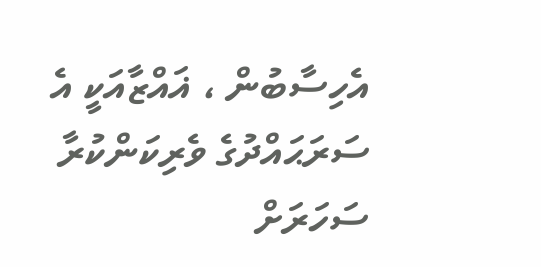އެހިސާބުން ، ޣައްޒާއަކީ އެ ސަރަޙައްދުގެ ވެރިކަންކުރާ ސަހަރަށް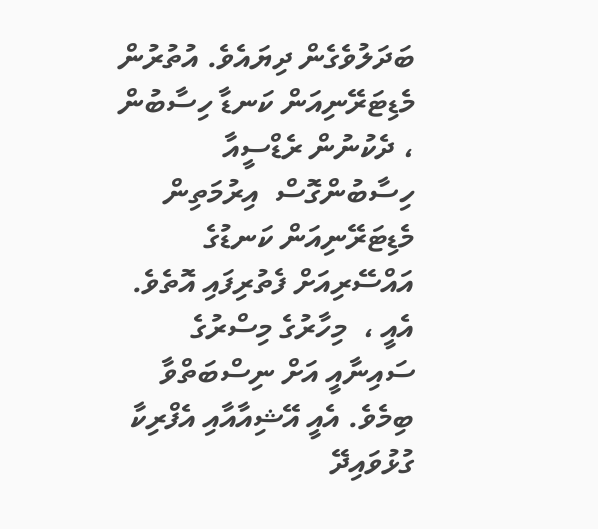ބަދަލުވެގެން ދިޔައެވެ. އުތުރުން މެޑިޓަރޭނިއަން ކަނޑާ ހިސާބުން ، ދެކުނުން ރެޑްސީއާ ހިސާބުންގޮސް  އިރުމަތިން މެޑިޓަރޭނިއަން ކަނޑުގެ އައްސޭރިއަށް ފެތުރިފައި އޮތެވެ. އެއީ ،  މިހާރުގެ މިސްރުގެ ސައިނާއީ އަށް ނިސްބަތްވާ ބިމެވެ. އެއީ އޭޝިއާއާއި އެފްރިކާ ގުޅުވައިދޭ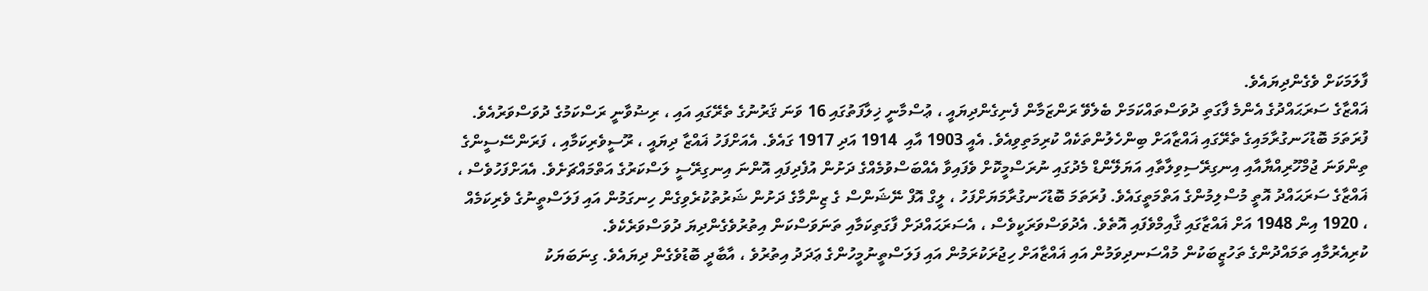ފާލަމަކަށް ވެގެންދިޔައެވެ.
ޣައްޒާގެ ސަރަޙައްދުގެ އެންމެ ފާގަތި ދުވަސްތައްކަމަށް ބެލެވޭ ރަންޒަމާން ފެނިގެންދިޔައީ ، ޢުސްމާނީ ޚިލާފަތުގައި 16 ވަނަ ޤަރުނުގެ ތެރޭގައި އައި ، ރިޟުވާނީ ރަސްކަމުގެ ދުވަސްވަރުއެވެ.
ފުރަތަމަ ބޮޑުހަނގުރާމައިގެ ތެރޭގައި ޣައްޒާއަށް ބިންހެލުންތަކެއް ކުރިމަތިވިއެވެ. އެއީ 1903 އާއި  1914 އަދި 1917 ގައެވެ. އެއަށްފަހު ޣައްޒާ ދިޔައީ ، ރޫސީވެރިކަމާއި ، ފަރަންސޭސީންގެ ތިންވަނަ ޖުމްހޫރިއްޔާއާއި އިނގިރޭސިވިލާތާއި އަޔަލޭންޑް މެދުގައި ނުރަސްމީކޮށް ވެފައިވާ އެއްބަސްވުމެއްގެ ދަށުން އުފެދިފައި އޮންނަ އިނގިރޭސީ ލަސްކަރުގެ އަތްމައްޗަށެވެ. އެއަށްފަހުވެސް ، ޣައްޒާގެ ސަރަޙައްދު އޮތީ މުސްލިމުންގެ އަތްމަތީގައެވެ. ފުރަތަމަ ބޮޑުހަނގުރާމަޔަށްފަހު ، ލީގް އޮފް ނޭޝަންސް ގެ ޒިންމާގެ ދަށުން ޝަރުތުކުރެވިގެން ހިނގަމުން އައި ފަލަސްތީނުގެ ވެރިކަމެއް ، 1920 އިން 1948 އަށް ޣައްޒާގައި ޤާއިމްވެފައި އޮތެވެ. އެދުވަސްވަރަކީވެސް ، އެސަރަޙައްދަށް ފާގަތިކަމާއި ތަނަވަސްކަން އިތުރުވެގެންދިޔަ ދުވަސްވަރެކެވެ.
ކުރިއެރުމާއި ތަމައްދުންގެ ތަހުޒީބަކުން މުއްސަނދިވަމުން އައި ޣައްޒާއަށް ހިޖުރަކުރަމުން އައި ފަލަސްތީނުމީހުންގެ ޢަދަދު އިތުރުވެ ، އާބާދީ ބޮޑުވެގެން ދިޔައެވެ. ގިނަބަޔަކު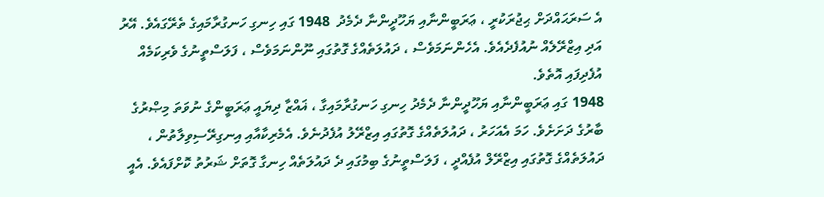އެ ސަރަޙައްދަށް ޙިޖުރަކުރީ ، ޢަރަބީންނާއި ޔަހޫދީންނާ ދެމެދު  1948 ގައި ހިނގި ހަނގުރާމައިގެ ތެރޭގައެވެ. އޭރު އަދި އިޒްރޭލެއް ނުއުފެދެއެވެ. އެހެންނަމަވެސް ، ދައުލަތެއްގެ ގޮތުގައި ނޫންނަމަވެސް ، ފަލަސްތީނުގެ ވެރިކަމެއް އުފެދިފައި އޮތެވެ.
1948 ގައި ޢަރަބީންނާއި ޔަހޫދީންނާ ދެމެދު ހިނގި ހަނގުރާމައިގާ ، ޣައްޒާ ދިޔައީ ޢަރަބީންގެ ނުވަތަ މިޞްރުގެ ބާރުގެ ދަށަށެވެ. ހަމަ އެއަހަރު ، ދައުލަތެއްގެ ގޮތުގައި އިޒްރޭލު އުފެދުނެވެ. އެމެރިކާއާއި އިނގިރޭސިވިލާތުން ، ދައުލަތެއްގެ ގޮތުގައި އިޒްރޭލް އުފެއްދީ ، ފަލަސްތީނުގެ ބިމުގައި ދެ ދައުލަތެއް ހިނގާ ގޮތަށް ޝަރުތު ކޮށްފައެވެ. އެއީ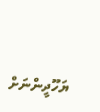ޔަހޫދީންނަށް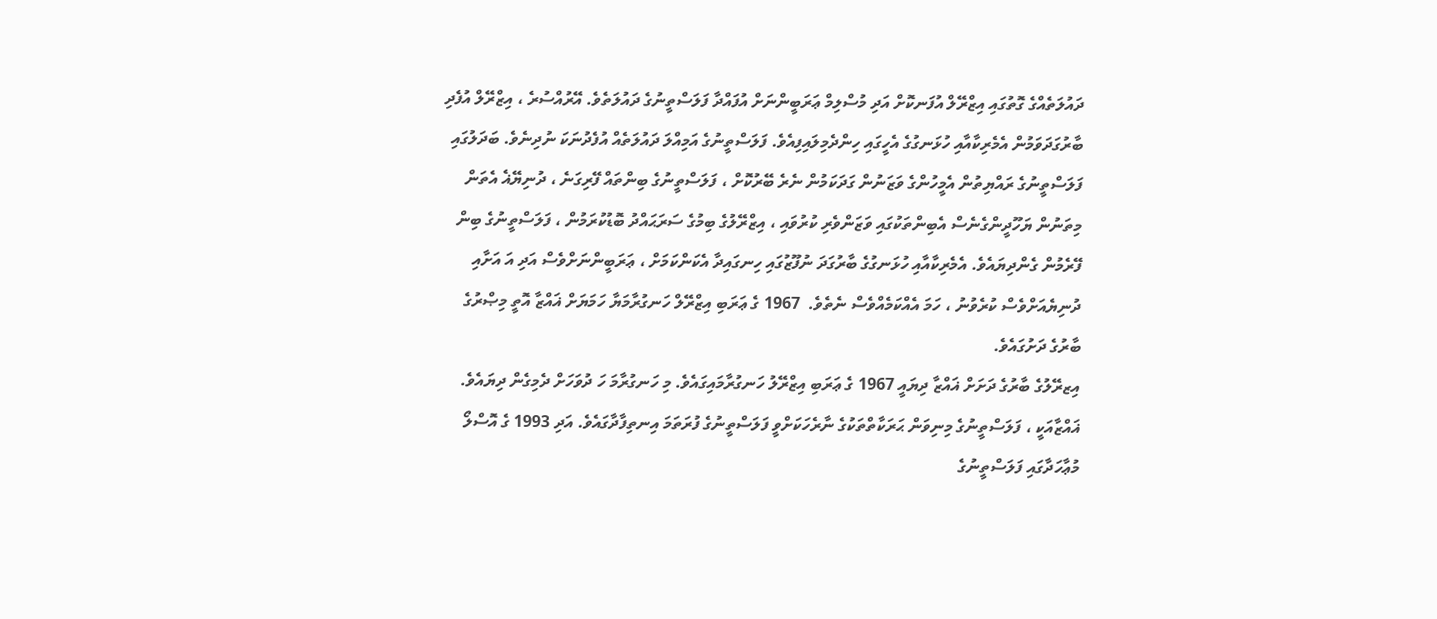ދައުލަތެއްގެ ގޮތުގައި އިޒްރޭލް އުފަނކޮށް އަދި މުސްލިމް ޢަރަބީންނަށް އުފައްދާ ފަލަސްތީނުގެ ދައުލަތެވެ. އޭރުއްސުރެ ، އިޒްރޭލް އުފެދި ބާރުގަދަވަމުން އެމެރިކާއާއި ހުޅަނގުގެ އެހީގައި ހިންދެމިލައިފިއެވެ. ފަލަސްތީނުގެ އަމިއްލަ ދައުލަތެއް އުފެދުނަކަ ނުދިނެވެ. ބަދަލުގައި ފަލަސްތީނުގެ ރައްޔިތުން އެމީހުންގެ ވަޒަނުން ގަދަކަމުން ނެރެ ބޭރުކޮށް ، ފަލަސްތީނުގެ ބިންތައް ފޭރިގަނެ ، ދުނިޔޭޣެ އެތަން މިތަނުން ޔަހޫދީންގެނެސް އެބިންތަކުގައި ވަޒަންވެރި ކުރުވައި ، އިޒްރޭލުގެ ބިމުގެ ސަރަޙައްދު ބޮޑުކުރަމުން ، ފަލަސްތީނުގެ ބިން ފޭރެމުން ގެންދިޔައެވެ. އެމެރިކާއާއި ހުޅަނގުގެ ބާރުގަދަ ނުފޫޒުގައި ހިނގައިދާ އެކަންކަމަށް ، ޢަރަބީންނަށްވެސް އަދި އަ އަށާއި ދުނިޔެއަށްވެސް ކުރެވުނު ، ހަމަ އެއްކަމެއްވެސް ނެތެވެ.  1967 ގެ ޢަރަބި އިޒްރޭލް ހަނގުރާމަޔާ ހަމަޔަށް ޣައްޒާ އޮތީ މިޞްރުގެ ބާރުގެ ދަށުގައެވެ.
އިޒރޭލުގެ ބާރުގެ ދަށަށް ޣައްޒާ ދިޔައީ 1967 ގެ ޢަރަބި އިޒްރޭލު ހަނގުރާމައިގައެވެ. މި ހަނގުރާމަ ހަ ދުވަހަށް ދެމިގެން ދިޔައެވެ. ޣައްޒާއަކީ ، ފަލަސްތީނުގެ މިނިވަން ޙަރަކާތްތަކުގެ ނާރެހަކަށްވީ ފަލަސްތީނުގެ ފުރަތަމަ އިނތިފާދާގައެވެ. އަދި 1993 ގެ އޮސްލޯ މުޢާހަދާގައި ފަލަސްތީނުގެ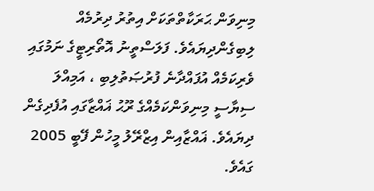މިނިވަން ޙަރަކާތްތަކަށް އިތުރު ދިރުމެއް ލިބިގެންދިޔައެވެ. ފަލަސްތީނު އޮތޯރިޓީގެ ނަމުގައި ވެރިކަމެއް އުފައްދާނެ ފުރުޞަތުލިބި ، އަމިއްލަ ސިޔާސީ މިނިވަންކަމެއްގެ ރޫޙު ޣައްޒާގައި އުފެދިގެން ދިޔައެވެ. ޣައްޒާއިން އިޒްރޭލު މީހުން ފޭބީ 2005 ގައެވެ.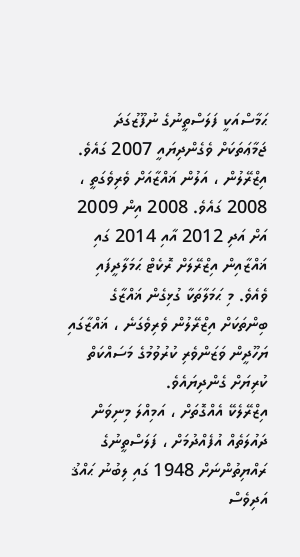ޙަމާސްއަކީ ފަލަސްތީނުގެ ނުފޫޒުގަދަ ޖަމާޢަތަކަށް ވެގެންދިޔައީ 2007 ގައެވެ.
އިޒްރޭލުން ، އަލުން ޣައްޒާއަށް ވެރިވެގަތީ ، 2008 ގައެވެ. 2008 އިން 2009 އަށް އަދި 2012 އާއި 2014 ގައި ޣައްޒާއިން އިޒްރޭލަށް ރޮކެޓް ޙަމަލާދީފައި ވެއެވެ. މި ޙަމަލާތަކާ ގުޅިގެން ޣައްޒާގެ ބިންތަކަށް އިޒްރޭލުން ވެރިވެގަނެ ، ޣައްޒާގައި ޔަހޫދީން ވަޒަންވެރި ކުރުވުމުގެ މަސައްކަތް ކުރިޔަށް ގެންދިޔައެވެ.
އިޒްރޭލެކޭ އެއްގޮތަށް ، އަމިއްލަ މިނިވަން ދައުލަތެއް އުފެއްދުމަށް ، ފަލަސްތީނުގެ ރައްޔިތުންނަށް 1948 ގައި ލިބުނު ޙައްޤު އަދިވެސް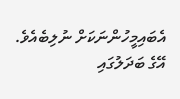އެބައިމީހުންނަކަށް ނުލިބެއެވެ. އޭގެ ބަދަލުގައި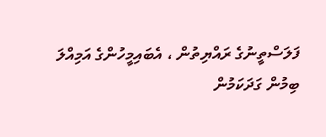ފަލަސްތީނުގެ ރައްޔިތުން ، އެބައިމީހުންގެ އަމިއްލަ ބިމުން ގަދަކަމުން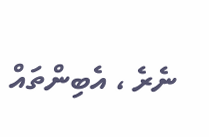ނެރެ ، އެބިންތައް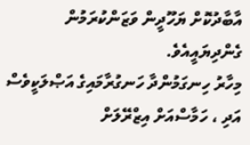އާބާދުކޮށް ޔަހޫދީން ވަޒަންކުރަމުން ގެންދިޔައީއެވެ.
މިހާރު ހިނގަމުންދާ ހަނގުރާމައިގެ އަޞްލަކީވެސް އަދި ، ހަމާސްއަށް އިޒްރޭލަށް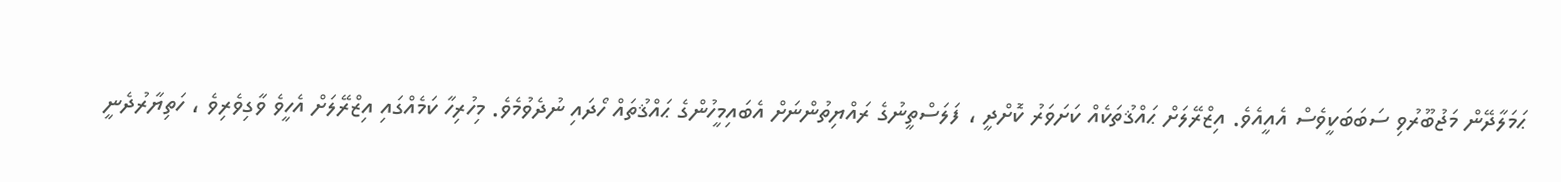ޙަމަލާދޭން މަޖުބޫރުވި ސަބަބަކީވެސް އެއީއެވެ. އިޒްރޭލަށް ޙައްޤުތަކެއް ކަށަވަރު ކޮށްދީ ، ފަލަސްތީނުގެ ރައްޔިތުންނަށް އެބައިމީހުންގެ ޙައްޤުތައް ހޯދައި ނުދެވުމެވެ. މިހުރިހާ ކަމެއްގައި އިޒްރޭލަށް އެހީވެ ވާގިވެރިވެ ، ހަތިޔާރުދެނީ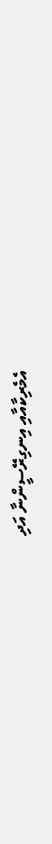އެމެރިކާއާއި އިނގިރޭސީންނާ އަދި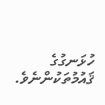ހުޅަނގުގެ ޤައުމުތަކުންނެވެ.